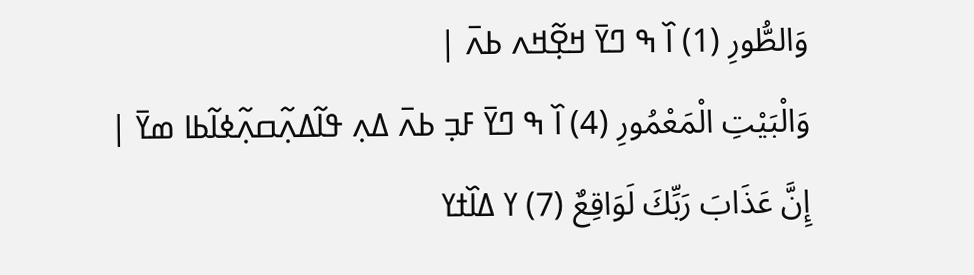وَالطُّورِ (1) ߊ߰ ߒ ߣߌ߫ ߞߐ߲߬ߞߍ ߕߍ߫ |
وَالْبَيْتِ الْمَعْمُورِ (4) ߊ߰ ߒ ߣߌ߫ ߓߏ߲ ߕߍ߫ ߡߍ߲ ߟߊ߬ߡߍ߲߬ߛߍ߲߬ߦߊ߬ߕߊ ߘߌ߫ |
إِنَّ عَذَابَ رَبِّكَ لَوَاقِعٌ (7) ߌ ߡߊ߰ߙߌ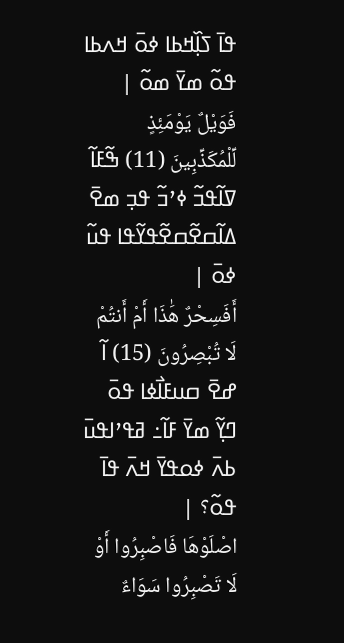ߟߊ߫ ߖߊ߲߰ߞߕߊ ߦߋ߫ ߞߍߕߊ ߟߋ߬ ߘߌ߫ ߘߋ߬ |
فَوَيْلٌ يَوْمَئِذٍ لِّلْمُكَذِّبِينَ (11) ߒ߬ߓߊ߬ ߜߊ߬ߟߏ߬ ߦߴߏ߬ ߟߏ߲ ߘߐ߫ ߡߊ߬ߛߐ߬ߛߐ߬ߟߌ߬ߟߊ ߟߎ߬ ߦߋ߫ |
أَفَسِحْرٌ هَٰذَا أَمْ أَنتُمْ لَا تُبْصِرُونَ (15) ߊ߬ ߝߐ߫ ߛߎߓߊ߯ߦߊ ߟߋ߫ ߣߌ߲߬ ߘߌ߫ ߓߊ߬߸ ߥߟߴߊߟߎ߫ ߕߍ߫ ߦߋߟߌ߫ ߞߍ߫ ߟߊ߫ ߟߋ߬؟ |
اصْلَوْهَا فَاصْبِرُوا أَوْ لَا تَصْبِرُوا سَوَاءٌ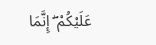عَلَيْكُمْ ۖ إِنَّمَا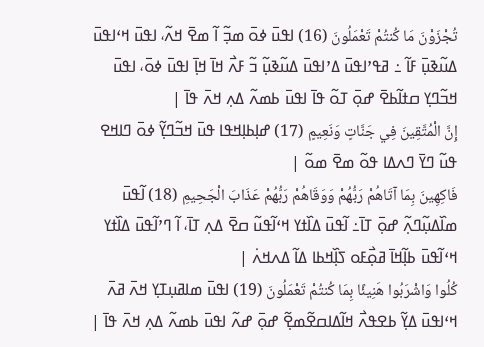تُجْزَوْنَ مَا كُنتُمْ تَعْمَلُونَ (16) ߊߟߎ߫ ߦߋ߫ ߘߏ߲߬ ߊ߬ ߘߐ߫ ߞߍ߬، ߊߟߎ߫ ߞߵߊߟߎ߫ ߡߎ߬ߢߎ߲߫ ߓߊ߬ ߸ ߥߟߴߊߟߎ߫ ߡߴߊߟߎ߫ ߡߎ߬ߢߎ߲߬ ߏ߬ ߓߍ߯ ߞߊ߫ ߞߊ߲߫ ߊߟߎ߫ ߦߋ߫، ߊߟߎ߫ ߞߏ߬ߣߌ߲ ߛߙߊ߬ߕߐ߫ ߝߋ߲߫ ߠߋ߬ ߟߊ߫ ߊߟߎ߫ ߕߘߍ߬ ߡߍ߲ ߞߍ߫ ߟߊ߫ |
إِنَّ الْمُتَّقِينَ فِي جَنَّاتٍ وَنَعِيمٍ (17) ߝߊ߲ߕߊ߲ߞߟߊ ߟߎ߫ ߞߏ߬ߣߌ߲߬ ߦߋ߫ ߣߊߞߐ ߟߎ߬ ߣߌ߫ ߣߍߡߊ ߟߋ߬ ߘߐ߫ ߘߋ߬ |
فَاكِهِينَ بِمَا آتَاهُمْ رَبُّهُمْ وَوَقَاهُمْ رَبُّهُمْ عَذَابَ الْجَحِيمِ (18) ߊ߬ߟߎ߫ ߘߊ߰ߡߎ߲߬ߣߍ߲߬ ߝߋ߲߫ ߠߊ߫߸ ߊ߬ߟߎ߫ ߡߊ߰ߙߌ ߞߵߊ߬ߟߎ߬ ߛߐ߫ ߡߍ߲ ߠߊ߫، ߊ߬ ߣߴߊ߬ߟߎ߫ ߡߊ߰ߙߌ ߞߵߊ߬ߟߎ߫ ߕߊ߲߬ߞߊ߫ ߥߋ߲߯ߓߋ ߖߊ߲߰ߞߕߊ ߡߊ߬ ߡߍߞߍ߭ |
كُلُوا وَاشْرَبُوا هَنِيئًا بِمَا كُنتُمْ تَعْمَلُونَ (19) ߊߟߎ߫ ߘߊߥߎ߲ߠߌ߲ ߞߍ߫ ߥߍ߫ ߞߵߊߟߎ߫ ߡߌ߲߬ ߕߐߟߍ߯ ߞߊ߬ߡߊߛߐ߬ߘߐ߲߬ ߝߋ߲߫ ߝߍ߬ ߊߟߎ߫ ߕߘߍ߬ ߡߍ߲ ߞߍ߫ ߟߊ߫ |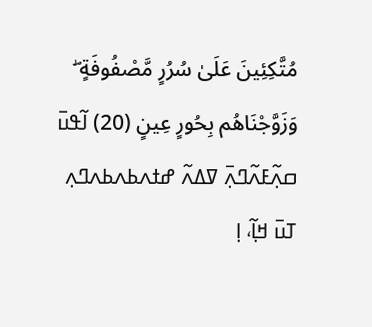مُتَّكِئِينَ عَلَىٰ سُرُرٍ مَّصْفُوفَةٍ ۖ وَزَوَّجْنَاهُم بِحُورٍ عِينٍ (20) ߊ߬ߟߎ߫ ߛߍ߲߬ߓߍ߬ߣߍ߲߫ ߜߡߍ߬ ߝߙߍߕߍߕߍߣߍ߲ ߠߎ߫ ߞߊ߲߬، ߊ߲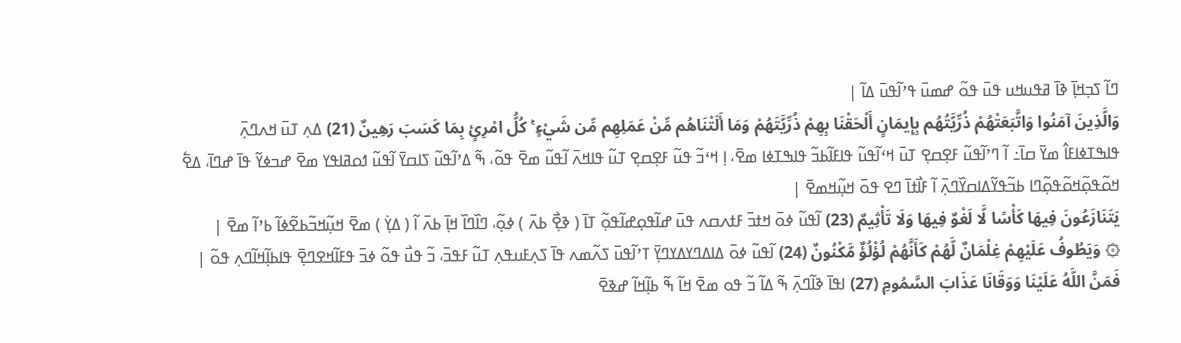ߣߊ߬ ߖߏ߲ߞߊ߲߫ ߢߊ߫ ߥߟߎߞߎ ߟߎ߫ ߟߋ߬ ߝߘߎ߫ ߟߴߊ߬ߟߎ߫ ߡߊ߬ |
وَالَّذِينَ آمَنُوا وَاتَّبَعَتْهُمْ ذُرِّيَّتُهُم بِإِيمَانٍ أَلْحَقْنَا بِهِمْ ذُرِّيَّتَهُمْ وَمَا أَلَتْنَاهُم مِّنْ عَمَلِهِم مِّن شَيْءٍ ۚ كُلُّ امْرِئٍ بِمَا كَسَبَ رَهِينٌ (21) ߡߍ߲ ߠߎ߫ ߞߍߣߍ߲߫ ߟߊߒߠߦߊߓߊ߮ ߘߌ߫ ߛߊ߫߸ ߊ߬ ߣߴߊ߬ߟߎ߬ ߓߐ߲ߛߐ߲ ߠߎ߫ ߞߵߊ߬ߟߎ߬ ߟߊߓߊ߬ߕߏ߬ ߟߊߒߠߦߊ ߘߐ߫، ߊ߲ ߞߵߏ߬ ߟߎ߬ ߓߐ߲ߛߐ߲ ߠߎ߬ ߟߊߞߍ߫ ߊ߬ߟߎ߬ ߘߐ߫ ߟߋ߬، ߒ߬ ߡߴߊ߬ߟߎ߬ ߖߊߛߌ߫ ߊ߬ߟߎ߬ ߗߋߥߊߟߌ ߘߐ߫ ߝߏߦߌ߬ ߟߊ߫ ߝߣߊ߫، ߡߐ߱ ߞߋ߬ߟߋ߲߬ߞߋ߬ߟߋ߲߬ߣߊ ߕߏ߬ߟߌ߬ߡߊߛߌ߰ߣߍ߲߫ ߊ߬ ߓߊ߯ߙߊ߫ ߣߐ ߟߋ߫ ߞߎ߲߬ߞߘߐ߫ |
يَتَنَازَعُونَ فِيهَا كَأْسًا لَّا لَغْوٌ فِيهَا وَلَا تَأْثِيمٌ (23) ߊ߬ߟߎ߬ ߦߋ߫ ߞߙߏ߫ ߓߙߍߛߍ ߟߎ߫ ߝߊ߬ߟߋ߲ߝߊ߬ߟߋ߲߬ ߠߊ߫ ( ߢߐ߲߯ ߕߍ߫ ) ߦߋ߲߬، ߣߊ߰ߣߊ߰ ߞߊ߲߫ ߕߍ߫ ߊ߬ ( ߡߌ߲߭ ) ߘߐ߫ ߞߎ߲߬ߞߏ߬ߕߐ߬ߦߊ߬ ߕߴߊ߬ ߘߐ߫ |
۞ وَيَطُوفُ عَلَيْهِمْ غِلْمَانٌ لَّهُمْ كَأَنَّهُمْ لُؤْلُؤٌ مَّكْنُونٌ (24) ߊ߬ߟߎ߬ ߦߋ߫ ߡߊߡߣߌߡߌߣߌ߲߫ ߠߴߊ߬ߟߎ߫ ߖߍ߬ߘߍ ߟߊ߫ ߖߍ߲ߓߎߟߍ߲ ߠߎ߬ ߓߟߏ߫، ߏ߬ ߟߎ߯ ߟߋ߬ ߦߏ߫ ߟߓߊ߬ߞߐߣߐ߲߫ ߟߊߕߊ߲߬ߞߊ߬ߣߍ߲ ߟߋ߬ |
فَمَنَّ اللَّهُ عَلَيْنَا وَوَقَانَا عَذَابَ السَّمُومِ (27) ߊߟߊ߫ ߢߊ߬ߣߍ߲߫ ߒ߬ ߡߊ߬ ߏ߬ ߟߋ ߘߐ߫ ߞߊ߬ ߒ߬ ߕߊ߲߬ߞߊ߬ ߝߢߐ߫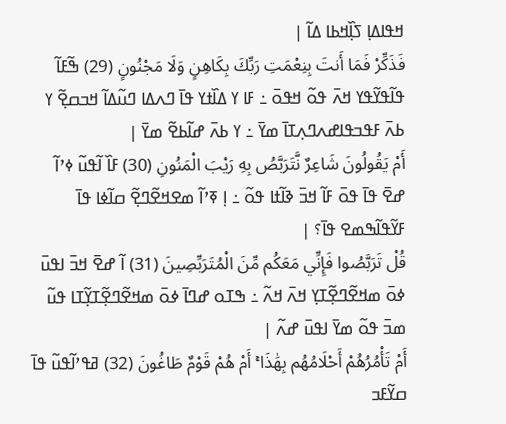ߞߟߊߡߊ߲ ߖߊ߲߰ߞߕߊ ߡߊ߬ |
فَذَكِّرْ فَمَا أَنتَ بِنِعْمَتِ رَبِّكَ بِكَاهِنٍ وَلَا مَجْنُونٍ (29) ߒ߬ߓߊ߬ ߟߊ߬ߟߌ߬ߟߌ ߞߍ߫ ߟߋ߬ ߞߟߋ߫ ߸ ߓߊ ߌ ߡߊ߰ߙߌ ߟߊ߫ ߣߍߡߊ ߣߎ߬ߡߊ߬ ߞߏߛߐ߲߬ ߌ ߕߍ߫ ߓߟߏߟߊߝߍߣߍ߲ߠߊ߫ ߘߌ߫ ߸ ߌ ߕߍ߫ ߝߊ߬ߕߐ߬ ߘߌ߫ |
أَمْ يَقُولُونَ شَاعِرٌ نَّتَرَبَّصُ بِهِ رَيْبَ الْمَنُونِ (30) ߓߊ߰ ߊ߬ߟߎ߬ ߦߴߊ߬ ߝߐ߫ ߟߊ߫ ߟߋ߫ ߓߊ߬ ߞߏ߫ ߢߊ߬ߙߊ ߟߋ߬ ߸ ߊ߲ ߧߴߊ߬ ߘߐߞߐ߬ߣߐ߲߬ ߛߊ߬ߦߊ ߟߊ߫ ߓߌ߬ߟߊ߬ߒߘߐ ߟߊ߫؟ |
قُلْ تَرَبَّصُوا فَإِنِّي مَعَكُم مِّنَ الْمُتَرَبِّصِينَ (31) ߊ߬ ߝߐ߫ ߞߏ߫ ߊߟߎ߫ ߦߋ߫ ߘߞߐ߬ߣߐ߲߬ߠߌ߲ ߞߍ߫ ߞߍ߬ ߸ ߒߠߋ ߝߣߊ߫ ߦߋ߫ ߘߞߐ߬ߣߐ߲߬ߠߌ߲߬ߠߊ ߟߎ߬ ߘߏ߫ ߟߋ߬ ߘߌ߫ ߊߟߎ߫ ߝߍ߬ |
أَمْ تَأْمُرُهُمْ أَحْلَامُهُم بِهَٰذَا ۚ أَمْ هُمْ قَوْمٌ طَاغُونَ (32) ߥߟߴߊ߬ߟߎ߬ ߟߊ߫ ߛߌ߬ߓߏ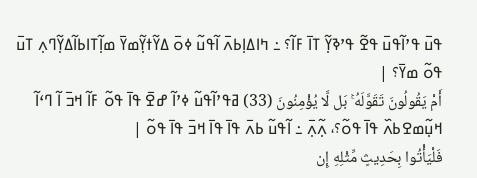ߟߎ߫ ߟߴߊ߬ߟߎ߫ ߟߐ߬ ߟߴߢߌ߲߬ ߠߊ߫ ߓߊ߬؟ ߸ ߤߊߡߊ߲ߕߍ߫ ߊ߬ߟߎ߬ ߦߋ߫ ߡߌ߬ߙߌ߲߬ߘߌ߫ ߘߊ߲߬ߠߊߕߊ߬ߡߌ߲߬ߣߍ߲ ߠߎ߫ ߟߋ߬ ߘߌ߫؟ |
أَمْ يَقُولُونَ تَقَوَّلَهُ ۚ بَل لَّا يُؤْمِنُونَ (33) ߥߟߴߊ߬ߟߎ߬ ߦߴߊ߬ ߝߐ߫ ߟߊ߫ ߟߋ߬ ߓߊ߬ ߞߏ߫ ߊ߬ ߣߵߊ߬ ߞߎ߲߬ߘߐߕߍ߰ ߟߊ߫ ߟߋ߬؟، ߍ߲߬ߍ߲߫ ߸ ߊ߬ߟߎ߬ ߕߍ߫ ߟߊ߫ ߟߊ߫ ߞߏ߫ ߟߊ߫ ߟߋ߬ |
فَلْيَأْتُوا بِحَدِيثٍ مِّثْلِهِ إِن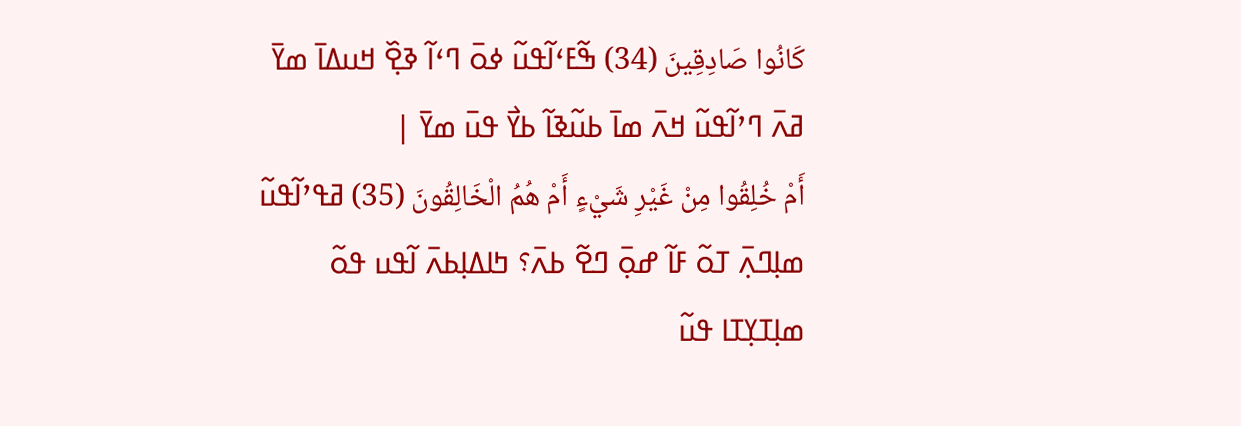كَانُوا صَادِقِينَ (34) ߒ߬ߓߵߊ߬ߟߎ߬ ߦߋ߫ ߣߵߊ߬ ߢߐ߲߰ ߞߎߡߊ߫ ߘߌ߫ ߥߍ߫ ߣߴߊ߬ߟߎ߬ ߞߍ߫ ߘߊ߫ ߕߎ߬ߢߊ߬ ߕߌ߯ ߟߎ߫ ߘߌ߫ |
أَمْ خُلِقُوا مِنْ غَيْرِ شَيْءٍ أَمْ هُمُ الْخَالِقُونَ (35) ߥߟߴߊ߬ߟߎ߬ ߘߊ߲ߣߍ߲߫ ߠߋ߬ ߓߊ߬ ߝߋ߲߫ ߣߐ߬ ߕߍ߫؟ ߤߊߡߊ߲ߕߍ߫ ߊ߬ߟߎ ߟߋ߬ ߘߊ߲ߠߌ߲ߠߊ ߟߎ߬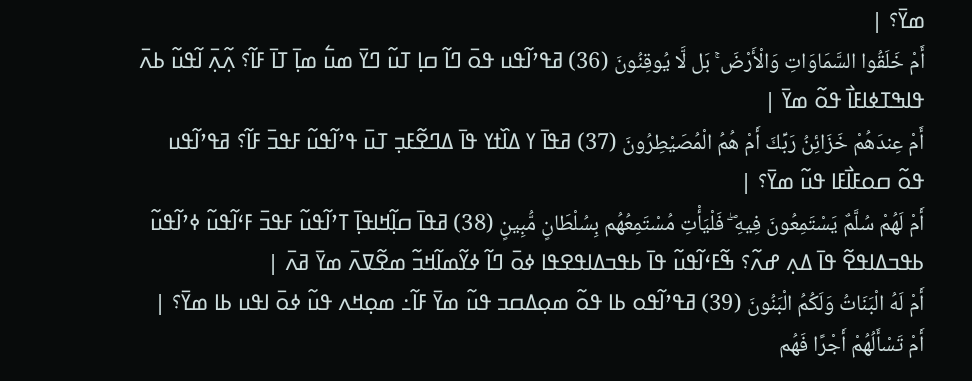ߘߌ߫؟ |
أَمْ خَلَقُوا السَّمَاوَاتِ وَالْأَرْضَ ۚ بَل لَّا يُوقِنُونَ (36) ߥߟߴߊ߬ߟߎ ߟߋ߫ ߣߊ߬ ߛߊ߲ ߠߎ߬ ߣߌ߫ ߘߎ߱ ߘߊ߲߫ ߠߊ߫ ߓߊ߬؟ ߍ߲߬ߍ߲߫ ߊ߬ߟߎ߬ ߕߍ߫ ߟߊߒߠߦߊߓߊ߯ ߟߋ߬ ߘߌ߫ |
أَمْ عِندَهُمْ خَزَائِنُ رَبِّكَ أَمْ هُمُ الْمُصَيْطِرُونَ (37) ߥߟߊ߫ ߌ ߡߊ߰ߙߌ ߟߊ߫ ߡߣߐ߬ߓߏ߲ ߠߎ߫ ߟߴߊ߬ߟߎ߬ ߓߟߏ߫ ߓߊ߬؟ ߥߟߴߊ߬ߟߎ ߟߋ߬ ߛߋߓߊ߯ߓߊ ߟߎ߬ ߘߌ߫؟ |
أَمْ لَهُمْ سُلَّمٌ يَسْتَمِعُونَ فِيهِ ۖ فَلْيَأْتِ مُسْتَمِعُهُم بِسُلْطَانٍ مُّبِينٍ (38) ߥߟߊ߫ ߛߊ߲߬ߞߊߟߊ߲߫ ߠߴߊ߬ߟߎ߬ ߓߟߏ߫ ߓߵߊ߬ߟߎ߬ ߦߴߊ߬ߟߎ߬ ߕߟߏߡߊߟߐ߬ ߟߊ߫ ߡߍ߲ ߝߍ߬؟ ߒ߬ߓߵߊ߬ߟߎ߬ ߟߊ߫ ߕߟߏߡߊߟߐߟߊ ߦߋ߫ ߣߊ߬ ߦߌ߬ߘߊ߬ߞߏ߬ ߘߐ߬ߜߍ߫ ߘߌ߫ ߥߍ߫ |
أَمْ لَهُ الْبَنَاتُ وَلَكُمُ الْبَنُونَ (39) ߥߟߴߊ߬ߟߋ ߕߊ ߟߋ߬ ߘߋ߲ߡߛߏ ߟߎ߬ ߘߌ߫ ߓߊ߬߸ ߘߋ߲ߞߍ ߟߎ߬ ߦߋ߫ ߊߟߎ ߕߊ ߘߌ߫؟ |
أَمْ تَسْأَلُهُمْ أَجْرًا فَهُم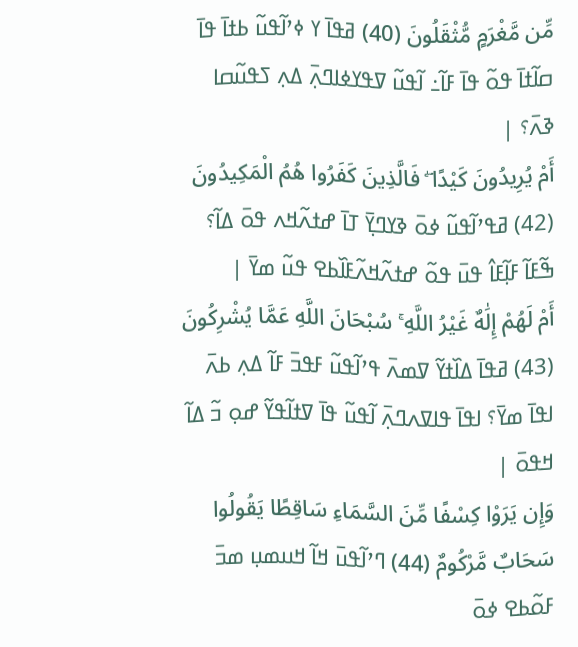مِّن مَّغْرَمٍ مُّثْقَلُونَ (40) ߥߟߊ߫ ߌ ߦߴߊ߬ߟߎ߬ ߕߙߊ߫ ߟߊ߫ ߛߊ߬ߙߊ߫ ߟߋ߬ ߟߊ߫ ߓߊ߬߸ ߊ߬ߟߎ߬ ߜߟߌߦߊߣߍ߲߫ ߡߍ߲ ߖߟߎ߬ߛߊ ߢߍ߫؟ |
أَمْ يُرِيدُونَ كَيْدًا ۖ فَالَّذِينَ كَفَرُوا هُمُ الْمَكِيدُونَ (42) ߥߟߴߊ߬ߟߎ߬ ߦߋ߫ ߢߌߣߌ߲߫ ߠߊ߫ ߝߙߍ߬ߞߍ ߟߋ߫ ߡߊ߬؟ ߒ߬ߓߊ߬ ߓߊ߲߬ߓߊ߮ ߟߎ߫ ߟߋ߬ ߝߙߍ߬ߞߍ߬ߓߊ߰ߕߐ ߟߎ߬ ߘߌ߫ |
أَمْ لَهُمْ إِلَٰهٌ غَيْرُ اللَّهِ ۚ سُبْحَانَ اللَّهِ عَمَّا يُشْرِكُونَ (43) ߥߟߊ߫ ߡߊ߰ߙߌ߬ ߜߘߍ߫ ߟߴߊ߬ߟߎ߬ ߓߟߏ߫ ߓߊ߬ ߡߍ߲ ߕߍ߫ ߊߟߊ߫ ߘߌ߫؟ ߊߟߊ߫ ߟߊߜߍߣߍ߲߫ ߊ߬ߟߎ߬ ߟߊ߫ ߜߙߊ߬ߟߌ߬ ߝߋ߲ ߏ߬ ߡߊ߬ ߞߟߋ߫ |
وَإِن يَرَوْا كِسْفًا مِّنَ السَّمَاءِ سَاقِطًا يَقُولُوا سَحَابٌ مَّرْكُومٌ (44) ߣߴߊ߬ߟߎ߫ ߞߊ߬ ߞߎߘߎ߲ ߘߏ߫ ߓߋ߬ߕߐ ߦߋ߫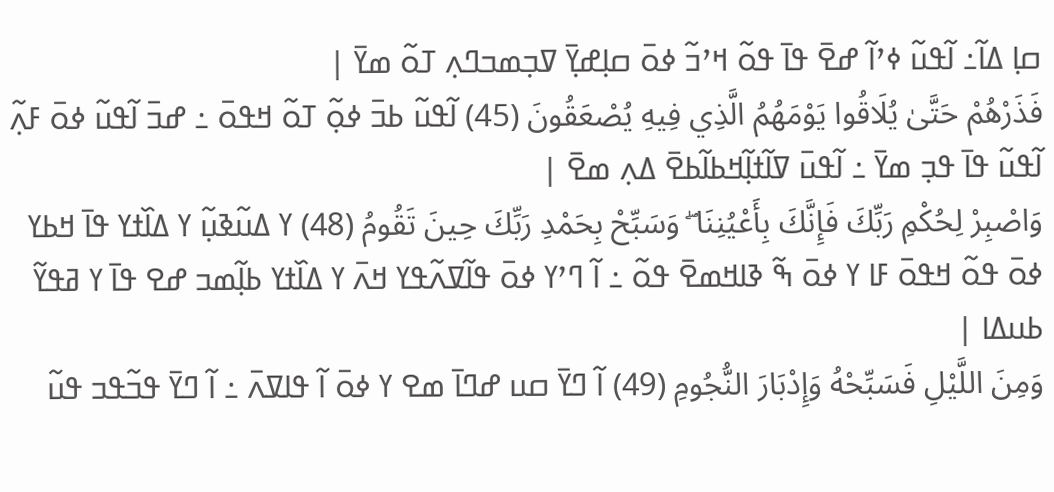ߛߊ߲ ߡߊ߬߸ ߊ߬ߟߎ߬ ߦߴߊ߬ ߝߐ߫ ߟߊ߫ ߟߋ߬ ߞߴߏ߬ ߦߋ߫ ߛߊ߲ߝߌ߲߫ ߜߏ߲ߘߏߣߍ߲ ߠߋ߬ ߘߌ߫ |
فَذَرْهُمْ حَتَّىٰ يُلَاقُوا يَوْمَهُمُ الَّذِي فِيهِ يُصْعَقُونَ (45) ߊ߬ߟߎ߬ ߕߏ߫ ߦߋ߲߬ ߠߋ߬ ߞߟߋ߫ ߸ ߝߏ߫ ߊ߬ߟߎ߬ ߦߋ߫ ߓߍ߲߬ ߊ߬ߟߎ߬ ߟߊ߫ ߟߏ߲ ߘߌ߫ ߸ ߊ߬ߟߎ߫ ߜߊ߬ߙߊ߲߬ߞߕߊ߬ߕߐ߫ ߡߍ߲ ߘߐ߫ |
وَاصْبِرْ لِحُكْمِ رَبِّكَ فَإِنَّكَ بِأَعْيُنِنَا ۖ وَسَبِّحْ بِحَمْدِ رَبِّكَ حِينَ تَقُومُ (48) ߌ ߡߎ߬ߢߎ߲߬ ߌ ߡߊ߰ߙߌ ߟߊ߫ ߞߕߌ ߦߋ߫ ߟߋ߬ ߞߟߋ߫ ߓߊ ߌ ߦߋ߫ ߒ߬ ߢߊߞߘߐ߫ ߟߋ߬ ߸ ߊ߬ ߣߴߌ ߦߋ߫ ߟߊ߬ߜߍ߬ߟߌ ߞߍ߫ ߌ ߡߊ߰ߙߌ ߕߊ߲߬ߘߏ ߝߐ ߟߊ߫ ߌ ߥߟߌ߬ ߕߎߡߊ |
وَمِنَ اللَّيْلِ فَسَبِّحْهُ وَإِدْبَارَ النُّجُومِ (49) ߊ߬ ߣߌ߫ ߛߎ ߝߣߊ߫ ߘߐ ߌ ߦߋ߫ ߊ߬ ߟߊߜߍ߫ ߸ ߊ߬ ߣߌ߫ ߟߏ߬ߟߏ ߟߎ߬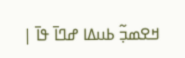ߞߐߘߏ߲߬ ߕߎߡߊ ߝߣߊ߫ ߟߊ߫ |